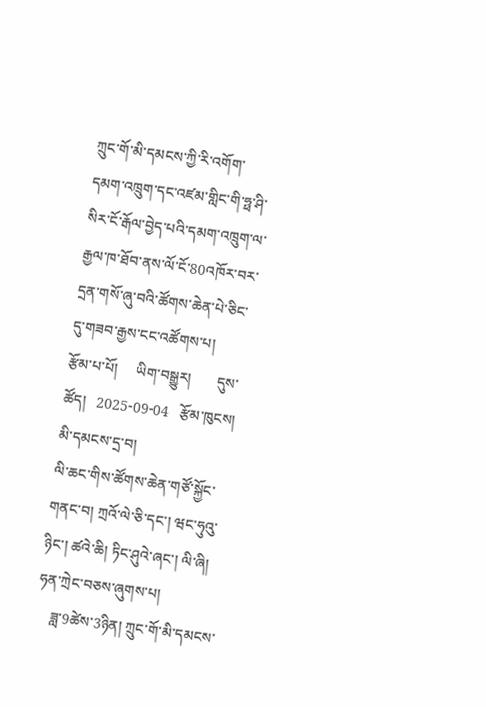ཀྲུང་གོ་མི་དམངས་ཀྱི་རི་འགོག་དམག་འཁྲུག་དང་འཛམ་གླིང་གི་ཧྥ་ཤི་སིར་ངོ་རྒོལ་བྱེད་པའི་དམག་འཁྲུག་ལ་རྒྱལ་ཁ་ཐོབ་ནས་ལོ་ངོ་80འཁོར་བར་དྲན་གསོ་ཞུ་བའི་ཚོགས་ཆེན་པེ་ཅིང་དུ་གཟབ་རྒྱས་ངང་འཚོགས་པ།
རྩོམ་པ་པོ།     ཡིག་བསྒྱུར།       དུས་ཚོད།   2025-09-04   རྩོམ་ཁུངས།    མི་དམངས་དྲ་བ།
ལི་ཆང་གིས་ཚོགས་ཆེན་གཙོ་སྐྱོང་གནང་བ། ཀྲའོ་ལེ་ཅི་དང་། ཝང་ཧུའུ་ཉིང་། ཚའེ་ཆི། ཏིང་ཤུའེ་ཞང་། ལི་ཞི། ཧན་ཀྲེང་བཅས་ཞུགས་པ།
    ཟླ་9ཚེས་3ཉིན། ཀྲུང་གོ་མི་དམངས་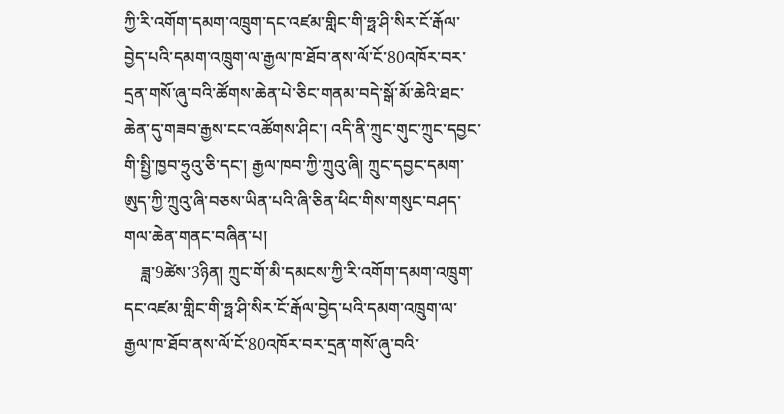ཀྱི་རི་འགོག་དམག་འཁྲུག་དང་འཛམ་གླིང་གི་ཧྥ་ཤི་སིར་ངོ་རྒོལ་བྱེད་པའི་དམག་འཁྲུག་ལ་རྒྱལ་ཁ་ཐོབ་ནས་ལོ་ངོ་80འཁོར་བར་དྲན་གསོ་ཞུ་བའི་ཚོགས་ཆེན་པེ་ཅིང་གནམ་བདེ་སྒོ་མོ་ཆེའི་ཐང་ཆེན་དུ་གཟབ་རྒྱས་ངང་འཚོགས་ཤིང་། འདི་ནི་ཀྲུང་གུང་ཀྲུང་དབྱང་གི་སྤྱི་ཁྱབ་ཧྲུའུ་ཅི་དང་། རྒྱལ་ཁབ་ཀྱི་ཀྲུའུ་ཞི། ཀྲུང་དབྱང་དམག་ཨུད་ཀྱི་ཀྲུའུ་ཞི་བཅས་ཡིན་པའི་ཞི་ཅིན་ཕིང་གིས་གསུང་བཤད་གལ་ཆེན་གནང་བཞིན་པ།
    ཟླ་9ཚེས་3ཉིན། ཀྲུང་གོ་མི་དམངས་ཀྱི་རི་འགོག་དམག་འཁྲུག་དང་འཛམ་གླིང་གི་ཧྥ་ཤི་སིར་ངོ་རྒོལ་བྱེད་པའི་དམག་འཁྲུག་ལ་རྒྱལ་ཁ་ཐོབ་ནས་ལོ་ངོ་80འཁོར་བར་དྲན་གསོ་ཞུ་བའི་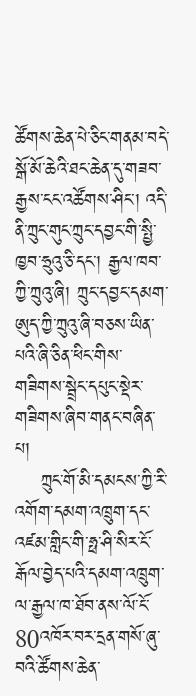ཚོགས་ཆེན་པེ་ཅིང་གནམ་བདེ་སྒོ་མོ་ཆེའི་ཐང་ཆེན་དུ་གཟབ་རྒྱས་ངང་འཚོགས་ཤིང་། འདི་ནི་ཀྲུང་གུང་ཀྲུང་དབྱང་གི་སྤྱི་ཁྱབ་ཧྲུའུ་ཅི་དང་། རྒྱལ་ཁབ་ཀྱི་ཀྲུའུ་ཞི། ཀྲུང་དབྱང་དམག་ཨུད་ཀྱི་ཀྲུའུ་ཞི་བཅས་ཡིན་པའི་ཞི་ཅིན་ཕིང་གིས་གཟིགས་སྦྲེང་དཔུང་སྡེར་གཟིགས་ཞིབ་གནང་བཞིན་པ།
    ཀྲུང་གོ་མི་དམངས་ཀྱི་རི་འགོག་དམག་འཁྲུག་དང་འཛམ་གླིང་གི་ཧྥ་ཤི་སིར་ངོ་རྒོལ་བྱེད་པའི་དམག་འཁྲུག་ལ་རྒྱལ་ཁ་ཐོབ་ནས་ལོ་ངོ་80འཁོར་བར་དྲན་གསོ་ཞུ་བའི་ཚོགས་ཆེན་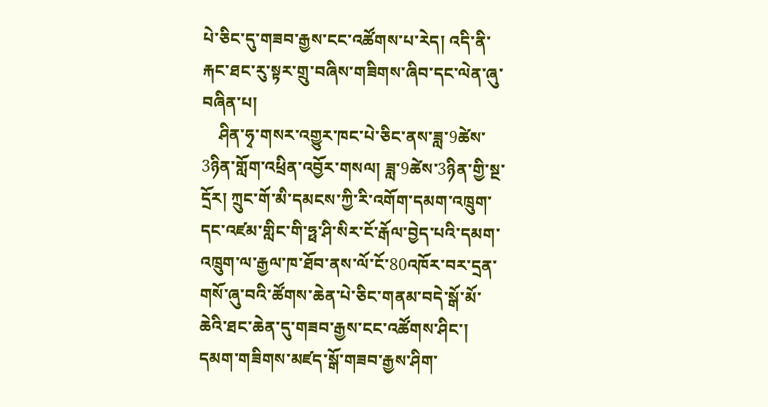པེ་ཅིང་དུ་གཟབ་རྒྱས་ངང་འཚོགས་པ་རེད། འདི་ནི་རྐང་ཐང་རུ་སྟར་གྲུ་བཞིས་གཟིགས་ཞིབ་དང་ལེན་ཞུ་བཞིན་པ།
    ཤིན་ཧྭ་གསར་འགྱུར་ཁང་པེ་ཅིང་ནས་ཟླ་9ཚེས་3ཉིན་གློག་འཕྲིན་འབྱོར་གསལ། ཟླ་9ཚེས་3ཉིན་གྱི་སྔ་དྲོར། ཀྲུང་གོ་མི་དམངས་ཀྱི་རི་འགོག་དམག་འཁྲུག་དང་འཛམ་གླིང་གི་ཧྥ་ཤི་སིར་ངོ་རྒོལ་བྱེད་པའི་དམག་འཁྲུག་ལ་རྒྱལ་ཁ་ཐོབ་ནས་ལོ་ངོ་80འཁོར་བར་དྲན་གསོ་ཞུ་བའི་ཚོགས་ཆེན་པེ་ཅིང་གནམ་བདེ་སྒོ་མོ་ཆེའི་ཐང་ཆེན་དུ་གཟབ་རྒྱས་ངང་འཚོགས་ཤིང་། དམག་གཟིགས་མཛད་སྒོ་གཟབ་རྒྱས་ཤིག་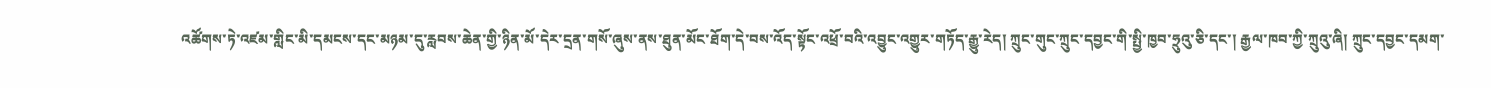འཚོགས་ཏེ་འཛམ་གླིང་མི་དམངས་དང་མཉམ་དུ་རླབས་ཆེན་གྱི་ཉིན་མོ་དེར་དྲན་གསོ་ཞུས་ནས་ཐུན་མོང་ཐོག་དེ་བས་འོད་སྟོང་འཕྲོ་བའི་འབྱུང་འགྱུར་གཏོད་རྒྱུ་རེད། ཀྲུང་གུང་ཀྲུང་དབྱང་གི་སྤྱི་ཁྱབ་ཧྲུའུ་ཅི་དང་། རྒྱལ་ཁབ་ཀྱི་ཀྲུའུ་ཞི། ཀྲུང་དབྱང་དམག་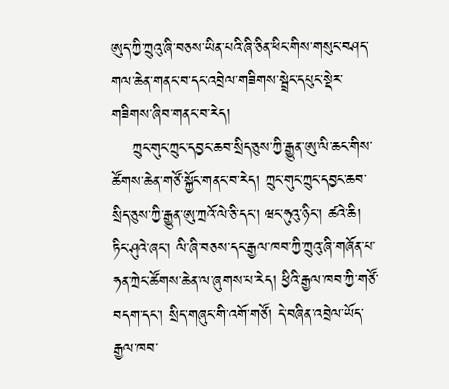ཨུད་ཀྱི་ཀྲུའུ་ཞི་བཅས་ཡིན་པའི་ཞི་ཅིན་ཕིང་གིས་གསུང་བཤད་གལ་ཆེན་གནང་བ་དང་འབྲེལ་གཟིགས་སྦྲེང་དཔུང་སྡེར་གཟིགས་ཞིབ་གནང་བ་རེད།
    ཀྲུང་གུང་ཀྲུང་དབྱང་ཆབ་སྲིད་ཅུས་ཀྱི་རྒྱུན་ཨུ་ལི་ཆང་གིས་ཚོགས་ཆེན་གཙོ་སྐྱོང་གནང་བ་རེད། ཀྲུང་གུང་ཀྲུང་དབྱང་ཆབ་སྲིད་ཅུས་ཀྱི་རྒྱུན་ཨུ་ཀྲའོ་ལེ་ཅི་དང་། ཝང་ཧུའུ་ཉིང་། ཚའེ་ཆི། ཏིང་ཤུའེ་ཞང་། ལི་ཞི་བཅས་དང་རྒྱལ་ཁབ་ཀྱི་ཀྲུའུ་ཞི་གཞོན་པ་ཧན་ཀྲེང་ཚོགས་ཆེན་ལ་ཞུགས་པ་རེད། ཕྱིའི་རྒྱལ་ཁབ་ཀྱི་གཙོ་བདག་དང་། སྲིད་གཞུང་གི་འགོ་གཙོ། དེ་བཞིན་འབྲེལ་ཡོད་རྒྱལ་ཁབ་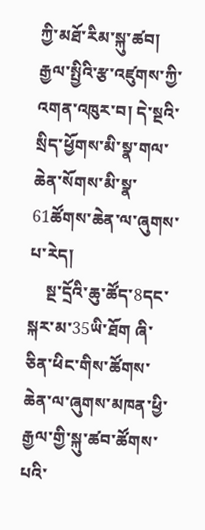ཀྱི་མཐོ་རིམ་སྐུ་ཚབ། རྒྱལ་སྤྱིའི་རྩ་འཛུགས་ཀྱི་འགན་འཁུར་བ། དེ་སྔའི་སྲིད་ཕྱོགས་མི་སྣ་གལ་ཆེན་སོགས་མི་སྣ་61ཚོགས་ཆེན་ལ་ཞུགས་པ་རེད།
    སྔ་དྲོའི་ཆུ་ཚོད་8དང་སྐར་མ་35ཡི་ཐོག ཞི་ཅིན་ཕིང་གིས་ཚོགས་ཆེན་ལ་ཞུགས་མཁན་ཕྱི་རྒྱལ་གྱི་སྐུ་ཚབ་ཚོགས་པའི་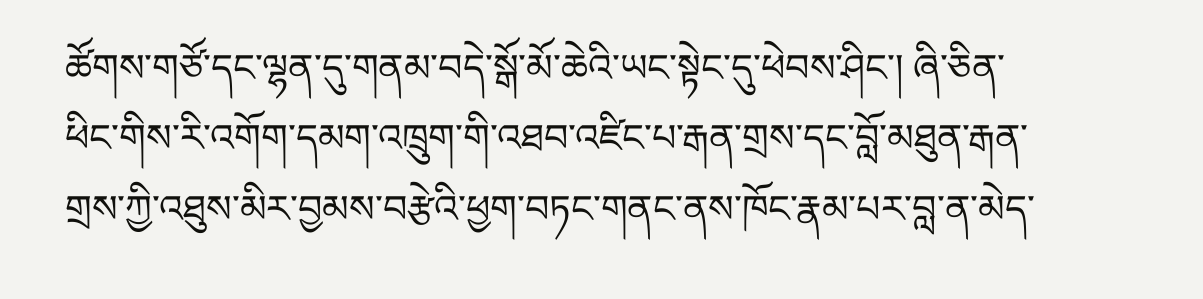ཚོགས་གཙོ་དང་ལྷན་དུ་གནམ་བདེ་སྒོ་མོ་ཆེའི་ཡང་སྟེང་དུ་ཕེབས་ཤིང་། ཞི་ཅིན་ཕིང་གིས་རི་འགོག་དམག་འཁྲུག་གི་འཐབ་འཛིང་པ་རྒན་གྲས་དང་བློ་མཐུན་རྒན་གྲས་ཀྱི་འཐུས་མིར་བྱམས་བརྩེའི་ཕྱག་བཏང་གནང་ནས་ཁོང་རྣམ་པར་བླ་ན་མེད་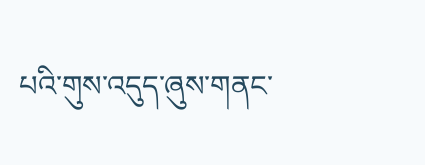པའི་གུས་འདུད་ཞུས་གནང་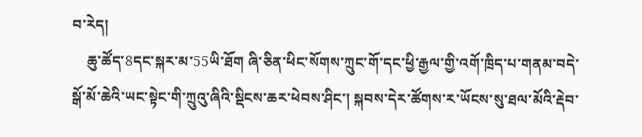བ་རེད།
    ཆུ་ཚོད་8དང་སྐར་མ་55ཡི་ཐོག ཞི་ཅིན་ཕིང་སོགས་ཀྲུང་གོ་དང་ཕྱི་རྒྱལ་གྱི་འགོ་ཁྲིད་པ་གནམ་བདེ་སྒོ་མོ་ཆེའི་ཡང་སྟེང་གི་ཀྲུའུ་ཞིའི་སྡིངས་ཆར་ཕེབས་ཤིང་། སྐབས་དེར་ཚོགས་ར་ཡོངས་སུ་ཐལ་མོའི་རྡེབ་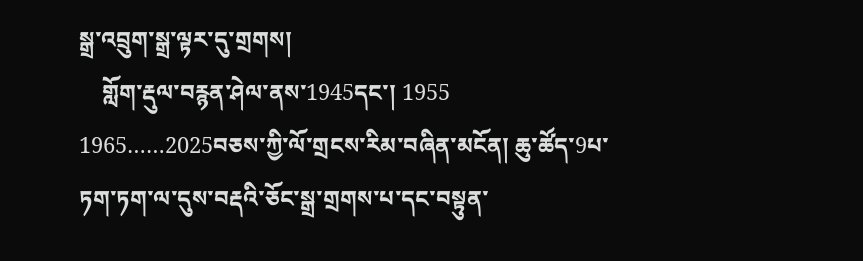སྒྲ་འབྲུག་སྒྲ་ལྟར་དུ་གྲགས།
    གློག་རྡུལ་བརྙན་ཤེལ་ནས་1945དང་། 1955 1965……2025བཅས་ཀྱི་ལོ་གྲངས་རིམ་བཞིན་མངོན། ཆུ་ཚོད་9པ་ཏག་ཏག་ལ་དུས་བརྡའི་ཅོང་སྒྲ་གྲགས་པ་དང་བསྟུན་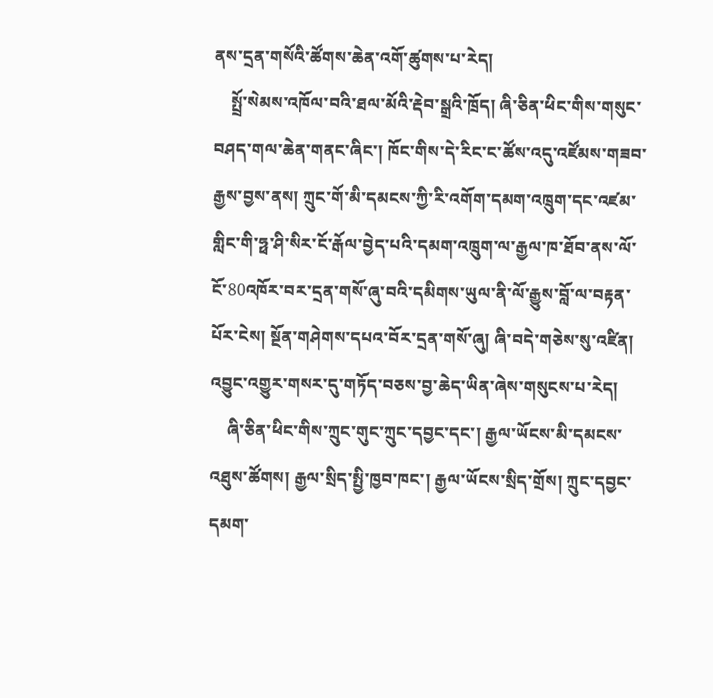ནས་དྲན་གསོའི་ཚོགས་ཆེན་འགོ་ཚུགས་པ་རེད།
    སྤྲོ་སེམས་འཁོལ་བའི་ཐལ་མོའི་རྡེབ་སྒྲའི་ཁྲོད། ཞི་ཅིན་ཕིང་གིས་གསུང་བཤད་གལ་ཆེན་གནང་ཞིང་། ཁོང་གིས་དེ་རིང་ང་ཚོས་འདུ་འཛོམས་གཟབ་རྒྱས་བྱས་ནས། ཀྲུང་གོ་མི་དམངས་ཀྱི་རི་འགོག་དམག་འཁྲུག་དང་འཛམ་གླིང་གི་ཧྥ་ཤི་སིར་ངོ་རྒོལ་བྱེད་པའི་དམག་འཁྲུག་ལ་རྒྱལ་ཁ་ཐོབ་ནས་ལོ་ངོ་80འཁོར་བར་དྲན་གསོ་ཞུ་བའི་དམིགས་ཡུལ་ནི་ལོ་རྒྱུས་བློ་ལ་བརྟན་པོར་ངེས། སྔོན་གཤེགས་དཔའ་བོར་དྲན་གསོ་ཞུ། ཞི་བདེ་གཅེས་སུ་འཛིན། འབྱུང་འགྱུར་གསར་དུ་གཏོད་བཅས་བྱ་ཆེད་ཡིན་ཞེས་གསུངས་པ་རེད།
    ཞི་ཅིན་ཕིང་གིས་ཀྲུང་གུང་ཀྲུང་དབྱང་དང་། རྒྱལ་ཡོངས་མི་དམངས་འཐུས་ཚོགས། རྒྱལ་སྲིད་སྤྱི་ཁྱབ་ཁང་། རྒྱལ་ཡོངས་སྲིད་གྲོས། ཀྲུང་དབྱང་དམག་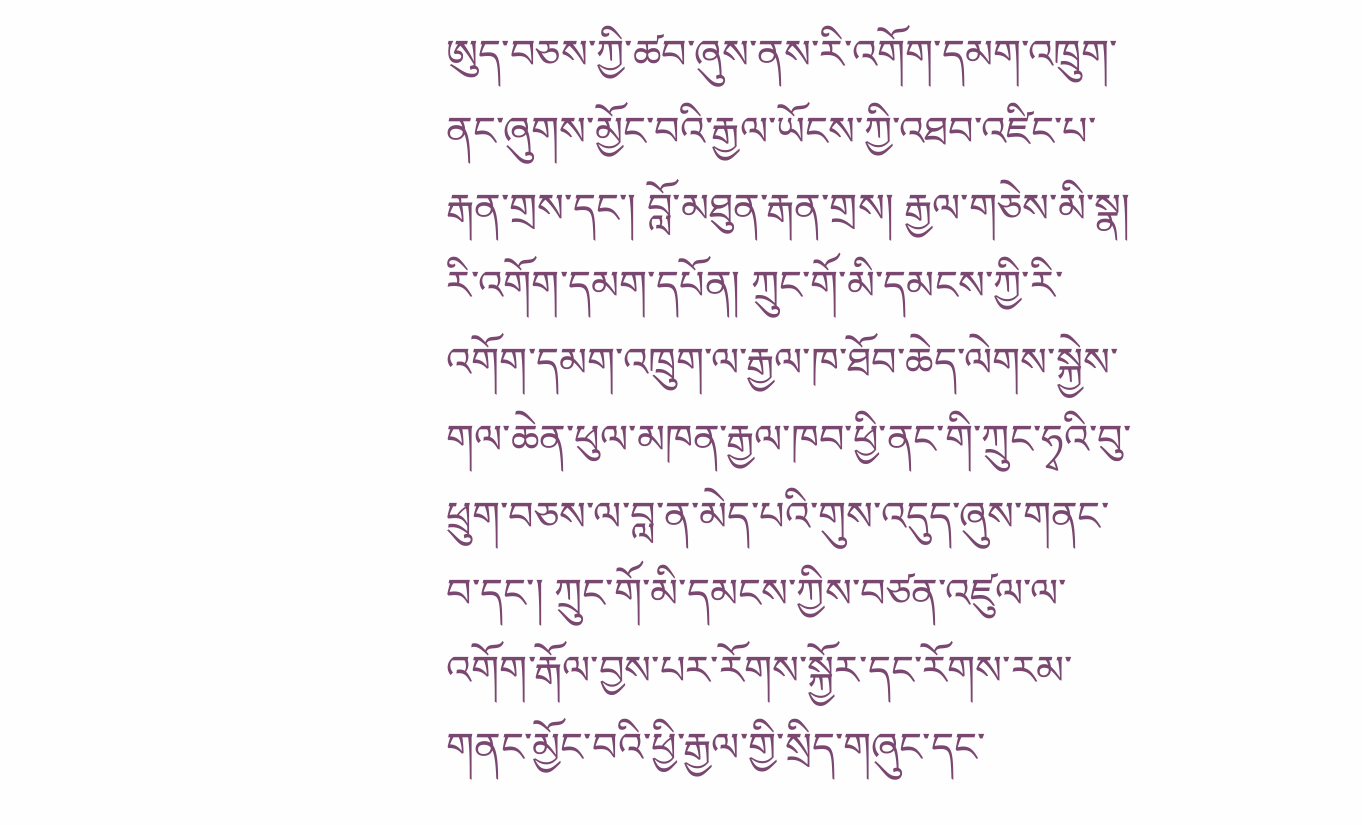ཨུད་བཅས་ཀྱི་ཚབ་ཞུས་ནས་རི་འགོག་དམག་འཁྲུག་ནང་ཞུགས་མྱོང་བའི་རྒྱལ་ཡོངས་ཀྱི་འཐབ་འཛིང་པ་རྒན་གྲས་དང་། བློ་མཐུན་རྒན་གྲས། རྒྱལ་གཅེས་མི་སྣ། རི་འགོག་དམག་དཔོན། ཀྲུང་གོ་མི་དམངས་ཀྱི་རི་འགོག་དམག་འཁྲུག་ལ་རྒྱལ་ཁ་ཐོབ་ཆེད་ལེགས་སྐྱེས་གལ་ཆེན་ཕུལ་མཁན་རྒྱལ་ཁབ་ཕྱི་ནང་གི་ཀྲུང་ཧྭའི་བུ་ཕྲུག་བཅས་ལ་བླ་ན་མེད་པའི་གུས་འདུད་ཞུས་གནང་བ་དང་། ཀྲུང་གོ་མི་དམངས་ཀྱིས་བཙན་འཛུལ་ལ་འགོག་རྒོལ་བྱས་པར་རོགས་སྐྱོར་དང་རོགས་རམ་གནང་མྱོང་བའི་ཕྱི་རྒྱལ་གྱི་སྲིད་གཞུང་དང་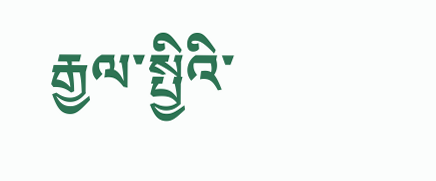རྒྱལ་སྤྱིའི་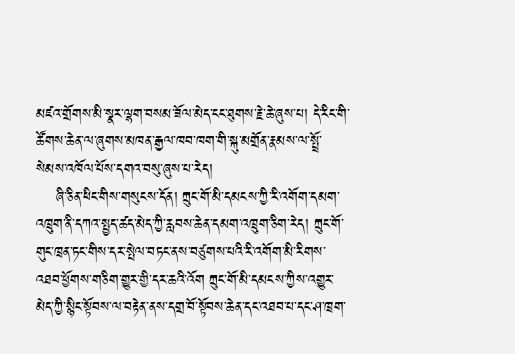མཛའ་གྲོགས་མི་སྣར་ལྷག་བསམ་ཟོལ་མེད་ངང་ཐུགས་རྗེ་ཆེ་ཞུས་པ། དེ་རིང་གི་ཚོགས་ཆེན་ལ་ཞུགས་མཁན་རྒྱལ་ཁབ་ཁག་གི་སྐུ་མགྲོན་རྣམས་ལ་སྤྲོ་སེམས་འཁོལ་པོས་དགའ་བསུ་ཞུས་པ་རེད།
    ཞི་ཅིན་ཕིང་གིས་གསུངས་དོན། ཀྲུང་གོ་མི་དམངས་ཀྱི་རི་འགོག་དམག་འཁྲུག་ནི་དཀའ་སྤྱད་ཚད་མེད་ཀྱི་རླབས་ཆེན་དམག་འཁྲུག་ཅིག་རེད། ཀྲུང་གོ་གུང་ཁྲན་ཏང་གིས་དར་སྤེལ་བཏང་ནས་བཙུགས་པའི་རི་འགོག་མི་རིགས་འཐབ་ཕྱོགས་གཅིག་གྱུར་གྱི་དར་ཆའི་འོག ཀྲུང་གོ་མི་དམངས་ཀྱིས་འགྱུར་མེད་ཀྱི་སྙིང་སྟོབས་ལ་བརྟེན་ནས་དགྲ་བོ་སྟོབས་ཆེན་དང་འཐབ་པ་དང་ཤ་ཁྲག་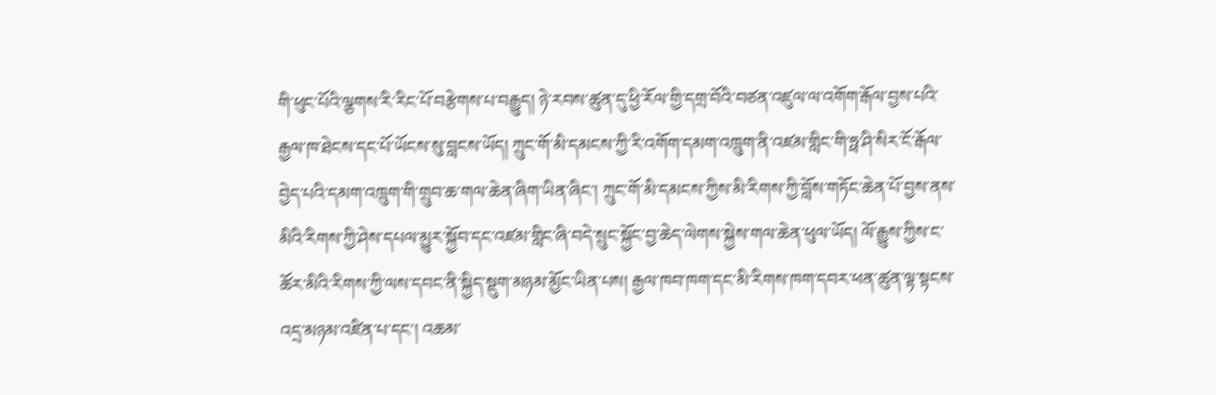གི་ཕུང་པོའི་ལྕགས་རི་རིང་པོ་བརྩེགས་པ་བརྒྱུད། ཉེ་རབས་ཚུན་དུ་ཕྱི་རོལ་གྱི་དགྲ་བོའི་བཙན་འཛུལ་ལ་འགོག་རྒོལ་བྱས་པའི་རྒྱལ་ཁ་ཐེངས་དང་པོ་ཡོངས་སུ་བླངས་ཡོད། ཀྲུང་གོ་མི་དམངས་ཀྱི་རི་འགོག་དམག་འཁྲུག་ནི་འཛམ་གླིང་གི་ཧྥ་ཤི་སིར་ངོ་རྒོལ་བྱེད་པའི་དམག་འཁྲུག་གི་གྲུབ་ཆ་གལ་ཆེན་ཞིག་ཡིན་ཞིང་། ཀྲུང་གོ་མི་དམངས་ཀྱིས་མི་རིགས་ཀྱི་བློས་གཏོང་ཆེན་པོ་བྱས་ནས་མིའི་རིགས་ཀྱི་ཤེས་དཔལ་མྱུར་སྐྱོབ་དང་འཛམ་གླིང་ཞི་བདེ་སྲུང་སྐྱོང་བྱ་ཆེད་ལེགས་སྐྱེས་གལ་ཆེན་ཕུལ་ཡོད། ལོ་རྒྱུས་ཀྱིས་ང་ཚོར་མིའི་རིགས་ཀྱི་ལས་དབང་ནི་སྐྱིད་སྡུག་མཉམ་མྱོང་ཡིན་པས། རྒྱལ་ཁབ་ཁག་དང་མི་རིགས་ཁག་དབར་ཕན་ཚུན་ལྟ་སྟངས་འདྲ་མཉམ་འཛིན་པ་དང་། འཆམ་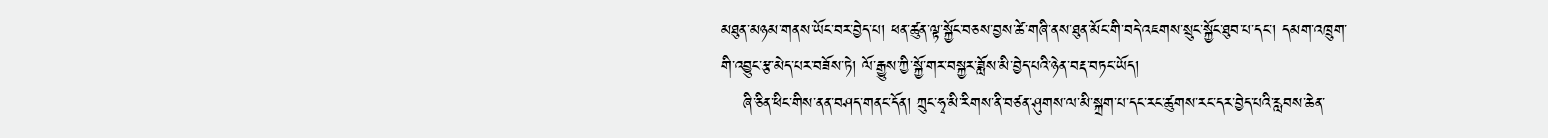མཐུན་མཉམ་གནས་ཡོང་བར་བྱེད་པ། ཕན་ཚུན་ལྟ་སྐྱོང་བཅས་བྱས་ཚེ་གཞི་ནས་ཐུན་མོང་གི་བདེ་འཇགས་སྲུང་སྐྱོང་ཐུབ་པ་དང་། དམག་འཁྲུག་གི་འབྱུང་རྩ་མེད་པར་བཟོས་ཏེ། ལོ་རྒྱུས་ཀྱི་སྐྱོ་གར་བསྐྱར་ཟློས་མི་བྱེད་པའི་ཉེན་བརྡ་བཏང་ཡོད།
    ཞི་ཅིན་ཕིང་གིས་ནན་བཤད་གནང་དོན། ཀྲུང་ཧྭ་མི་རིགས་ནི་བཙན་ཤུགས་ལ་མི་སྐྲག་པ་དང་རང་ཚུགས་རང་དར་བྱེད་པའི་རླབས་ཆེན་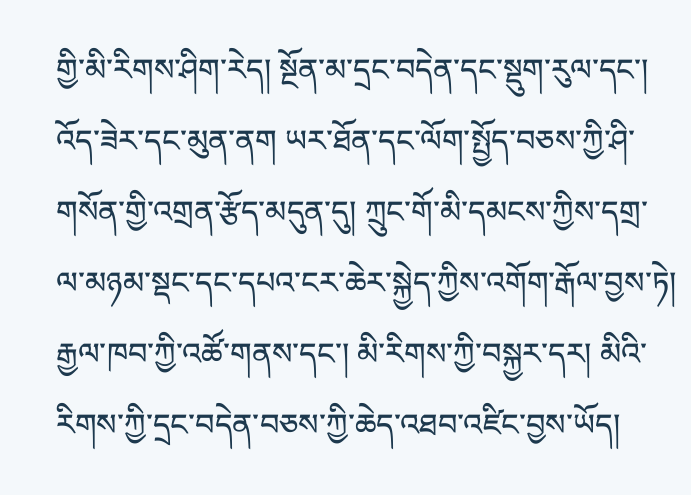གྱི་མི་རིགས་ཤིག་རེད། སྔོན་མ་དྲང་བདེན་དང་སྡུག་རུལ་དང་། འོད་ཟེར་དང་མུན་ནག ཡར་ཐོན་དང་ལོག་སྤྱོད་བཅས་ཀྱི་ཤི་གསོན་གྱི་འགྲན་རྩོད་མདུན་དུ། ཀྲུང་གོ་མི་དམངས་ཀྱིས་དགྲ་ལ་མཉམ་སྡང་དང་དཔའ་ངར་ཆེར་སྐྱེད་ཀྱིས་འགོག་རྒོལ་བྱས་ཏེ། རྒྱལ་ཁབ་ཀྱི་འཚོ་གནས་དང་། མི་རིགས་ཀྱི་བསྐྱར་དར། མིའི་རིགས་ཀྱི་དྲང་བདེན་བཅས་ཀྱི་ཆེད་འཐབ་འཛིང་བྱས་ཡོད།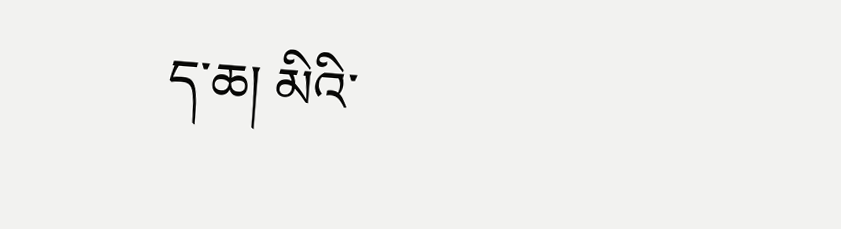ད་ཆ། མིའི་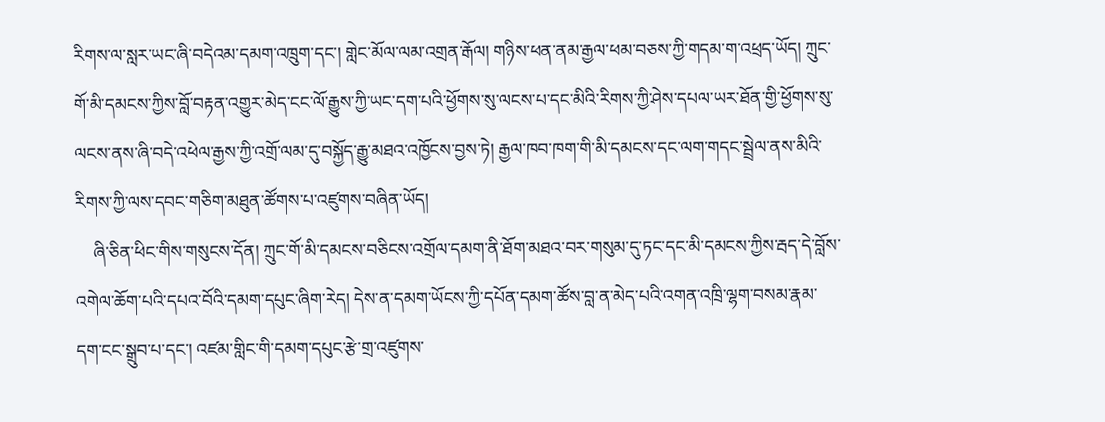རིགས་ལ་སླར་ཡང་ཞི་བདེའམ་དམག་འཁྲུག་དང་། གླེང་མོལ་ལམ་འགྲན་རྒོལ། གཉིས་ཕན་ནམ་རྒྱལ་ཕམ་བཅས་ཀྱི་གདམ་ག་འཕྲད་ཡོད། ཀྲུང་གོ་མི་དམངས་ཀྱིས་བློ་བརྟན་འགྱུར་མེད་ངང་ལོ་རྒྱུས་ཀྱི་ཡང་དག་པའི་ཕྱོགས་སུ་ལངས་པ་དང་མིའི་རིགས་ཀྱི་ཤེས་དཔལ་ཡར་ཐོན་གྱི་ཕྱོགས་སུ་ལངས་ནས་ཞི་བདེ་འཕེལ་རྒྱས་ཀྱི་འགྲོ་ལམ་དུ་བསྐྱོད་རྒྱུ་མཐའ་འཁྱོངས་བྱས་ཏེ། རྒྱལ་ཁབ་ཁག་གི་མི་དམངས་དང་ལག་གདང་སྦྲེལ་ནས་མིའི་རིགས་ཀྱི་ལས་དབང་གཅིག་མཐུན་ཚོགས་པ་འཛུགས་བཞིན་ཡོད།
    ཞི་ཅིན་ཕིང་གིས་གསུངས་དོན། ཀྲུང་གོ་མི་དམངས་བཅིངས་འགྲོལ་དམག་ནི་ཐོག་མཐའ་བར་གསུམ་དུ་ཏང་དང་མི་དམངས་ཀྱིས་རྦད་དེ་བློས་འགེལ་ཆོག་པའི་དཔའ་བོའི་དམག་དཔུང་ཞིག་རེད། དེས་ན་དམག་ཡོངས་ཀྱི་དཔོན་དམག་ཚོས་བླ་ན་མེད་པའི་འགན་འཁྲི་ལྷག་བསམ་རྣམ་དག་ངང་སྒྲུབ་པ་དང་། འཛམ་གླིང་གི་དམག་དཔུང་རྩེ་གྲ་འཛུགས་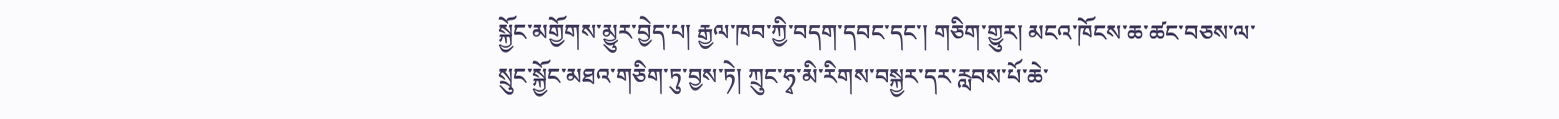སྐྱོང་མགྱོགས་མྱུར་བྱེད་པ། རྒྱལ་ཁབ་ཀྱི་བདག་དབང་དང་། གཅིག་གྱུར། མངའ་ཁོངས་ཆ་ཚང་བཅས་ལ་སྲུང་སྐྱོང་མཐའ་གཅིག་ཏུ་བྱས་ཏེ། ཀྲུང་ཧྭ་མི་རིགས་བསྐྱར་དར་རླབས་པོ་ཆེ་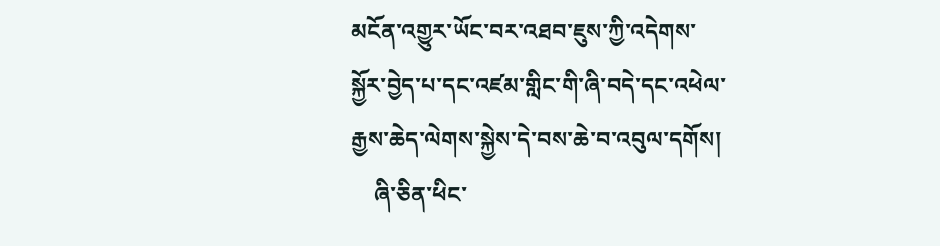མངོན་འགྱུར་ཡོང་བར་འཐབ་ཇུས་ཀྱི་འདེགས་སྐྱོར་བྱེད་པ་དང་འཛམ་གླིང་གི་ཞི་བདེ་དང་འཕེལ་རྒྱས་ཆེད་ལེགས་སྐྱེས་དེ་བས་ཆེ་བ་འབུལ་དགོས།
    ཞི་ཅིན་ཕིང་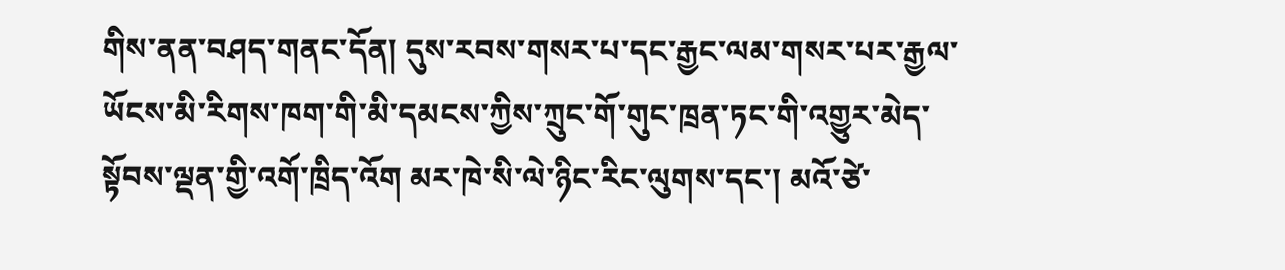གིས་ནན་བཤད་གནང་དོན། དུས་རབས་གསར་པ་དང་རྒྱང་ལམ་གསར་པར་རྒྱལ་ཡོངས་མི་རིགས་ཁག་གི་མི་དམངས་ཀྱིས་ཀྲུང་གོ་གུང་ཁྲན་ཏང་གི་འགྱུར་མེད་སྟོབས་ལྡན་གྱི་འགོ་ཁྲིད་འོག མར་ཁེ་སི་ལེ་ཉིང་རིང་ལུགས་དང་། མའོ་ཙེ་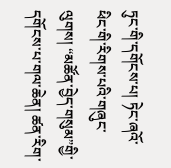ཏུང་གི་དགོངས་པ། ཏེང་ཞའོ་ཕིང་གི་རིགས་པའི་གཞུང་ལུགས། “མཚོན་བྱེད་གསུམ”གྱི་དགོངས་པ་གལ་ཆེན། ཚན་རིག་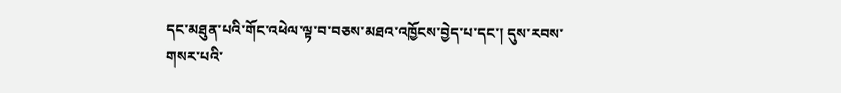དང་མཐུན་པའི་གོང་འཕེལ་ལྟ་བ་བཅས་མཐའ་འཁྱོངས་བྱེད་པ་དང་། དུས་རབས་གསར་པའི་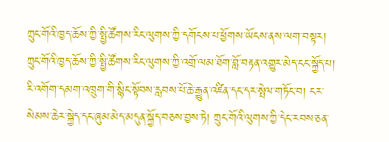ཀྲུང་གོའི་ཁྱད་ཆོས་ཀྱི་སྤྱི་ཚོགས་རིང་ལུགས་ཀྱི་དགོངས་པ་ཕྱོགས་ཡོངས་ནས་ལག་བསྟར། ཀྲུང་གོའི་ཁྱད་ཆོས་ཀྱི་སྤྱི་ཚོགས་རིང་ལུགས་ཀྱི་འགྲོ་ལམ་ཐོག་བློ་བརྟན་འགྱུར་མེད་ངང་སྐྱོད་པ། རི་འགོག་དམག་འཁྲུག་གི་སྙིང་སྟོབས་རླབས་པོ་ཆེ་རྒྱུན་འཛིན་དང་དར་སྤེལ་གཏོང་བ། ངར་སེམས་ཆེར་སྐྱེད་དང་ཞུམ་མེད་མདུན་སྐྱོད་བཅས་བྱས་ཏེ། ཀྲུང་གོའི་ལུགས་ཀྱི་དེང་རབས་ཅན་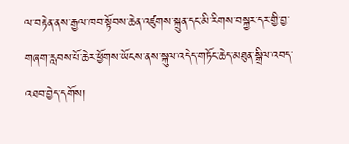ལ་བརྟེན་ནས་རྒྱལ་ཁབ་སྟོབས་ཆེན་འཛུགས་སྐྲུན་དང་མི་རིགས་བསྐྱར་དར་གྱི་བྱ་གཞག་རླབས་པོ་ཆེར་ཕྱོགས་ཡོངས་ནས་སྐུལ་འདེད་གཏོང་ཆེད་མཐུན་སྒྲིལ་འབད་འཐབ་བྱེད་དགོས།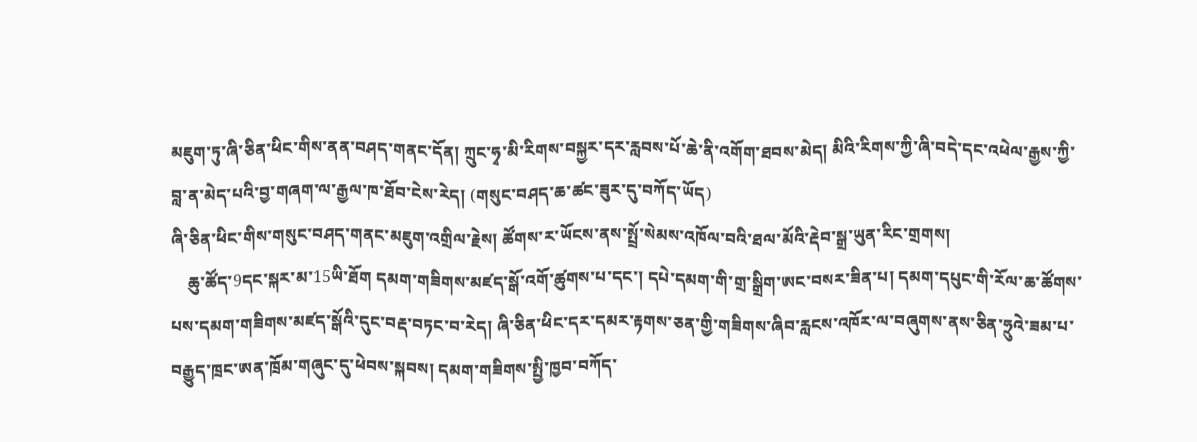མཇུག་ཏུ་ཞི་ཅིན་ཕིང་གིས་ནན་བཤད་གནང་དོན། ཀྲུང་ཧྭ་མི་རིགས་བསྐྱར་དར་རླབས་པོ་ཆེ་ནི་འགོག་ཐབས་མེད། མིའི་རིགས་ཀྱི་ཞི་བདེ་དང་འཕེལ་རྒྱས་ཀྱི་བླ་ན་མེད་པའི་བྱ་གཞག་ལ་རྒྱལ་ཁ་ཐོབ་ངེས་རེད། (གསུང་བཤད་ཆ་ཚང་ཟུར་དུ་བཀོད་ཡོད)
ཞི་ཅིན་ཕིང་གིས་གསུང་བཤད་གནང་མཇུག་འགྲིལ་རྗེས། ཚོགས་ར་ཡོངས་ནས་སྤྲོ་སེམས་འཁོལ་བའི་ཐལ་མོའི་རྡེབ་སྒྲ་ཡུན་རིང་གྲགས།
    ཆུ་ཚོད་9དང་སྐར་མ་15ཡི་ཐོག དམག་གཟིགས་མཛད་སྒོ་འགོ་ཚུགས་པ་དང་། དཔེ་དམག་གི་གྲ་སྒྲིག་ཨང་བསར་ཟིན་པ། དམག་དཔུང་གི་རོལ་ཆ་ཚོགས་པས་དམག་གཟིགས་མཛད་སྒོའི་དུང་བརྡ་བཏང་བ་རེད། ཞི་ཅིན་ཕིང་དར་དམར་རྟགས་ཅན་གྱི་གཟིགས་ཞིབ་རླངས་འཁོར་ལ་བཞུགས་ནས་ཅིན་ཧྲུའེ་ཟམ་པ་བརྒྱུད་ཁྲང་ཨན་ཁྲོམ་གཞུང་དུ་ཕེབས་སྐབས། དམག་གཟིགས་སྤྱི་ཁྱབ་བཀོད་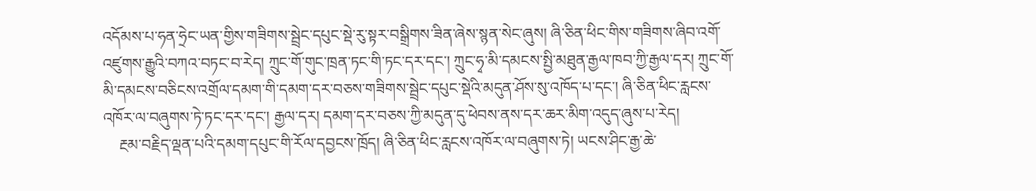འདོམས་པ་ཧན་ཧྲེང་ཡན་གྱིས་གཟིགས་སྦྲེང་དཔུང་སྡེ་རུ་སྟར་བསྒྲིགས་ཟིན་ཞེས་སྙན་སེང་ཞུས། ཞི་ཅིན་ཕིང་གིས་གཟིགས་ཞིབ་འགོ་འཛུགས་རྒྱུའི་བཀའ་བཏང་བ་རེད། ཀྲུང་གོ་གུང་ཁྲན་ཏང་གི་ཏང་དར་དང་། ཀྲུང་ཧྭ་མི་དམངས་སྤྱི་མཐུན་རྒྱལ་ཁབ་ཀྱི་རྒྱལ་དར། ཀྲུང་གོ་མི་དམངས་བཅིངས་འགྲོལ་དམག་གི་དམག་དར་བཅས་གཟིགས་སྦྲེང་དཔུང་སྡེའི་མདུན་ཤོས་སུ་འཁོད་པ་དང་། ཞི་ཅིན་ཕིང་རླངས་འཁོར་ལ་བཞུགས་ཏེ་ཏང་དར་དང་། རྒྱལ་དར། དམག་དར་བཅས་ཀྱི་མདུན་དུ་ཕེབས་ནས་དར་ཆར་མིག་འདུད་ཞུས་པ་རེད།
    རྔམ་བརྗིད་ལྡན་པའི་དམག་དཔུང་གི་རོལ་དབྱངས་ཁྲོད། ཞི་ཅིན་ཕིང་རླངས་འཁོར་ལ་བཞུགས་ཏེ། ཡངས་ཤིང་རྒྱ་ཆེ་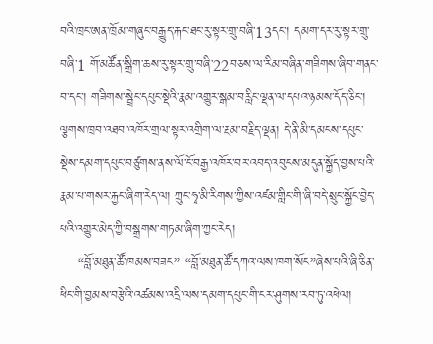བའི་ཁྲང་ཨན་ཁྲོམ་གཞུང་བརྒྱུད་རྐང་ཐང་རུ་སྟར་གྲུ་བཞི་13དང་། དམག་དར་རུ་སྟར་གྲུ་བཞི་1 གོ་མཚོན་སྒྲིག་ཆས་རུ་སྟར་གྲུ་བཞི་22བཅས་ལ་རིམ་བཞིན་གཟིགས་ཞིབ་གནང་བ་དང་། གཟིགས་སྦྲེང་དཔུང་སྡེའི་རྣམ་འགྱུར་སྒམ་བརླིང་ལྡན་ལ་དཔའ་ཉམས་དོད་ཅིང་། ལྕགས་ཁྲབ་འཐབ་འཁོར་གྲལ་སྟར་འགྲིག་ལ་རྔམ་བརྗིད་ལྡན། དེ་ནི་མི་དམངས་དཔུང་སྡེས་དམག་དཔུང་བཙུགས་ནས་ལོ་ངོ་བརྒྱ་འཁོར་བར་འབད་འབུངས་མདུན་སྐྱོད་བྱས་པའི་རྣམ་པ་གསར་རྐྱང་ཞིག་རེད་ལ། ཀྲུང་ཧྭ་མི་རིགས་ཀྱིས་འཛམ་གླིང་གི་ཞི་བདེ་སྲུང་སྐྱོང་བྱེད་པའི་འགྱུར་མེད་ཀྱི་བསྒྲགས་གཏམ་ཞིག་ཀྱང་རེད།
    “བློ་མཐུན་ཚོ་ཁམས་བཟང” “བློ་མཐུན་ཚོ་དཀའ་ལས་ཁག་སོང”ཞེས་པའི་ཞི་ཅིན་ཕིང་གི་བྱམས་བརྩེའི་འཚམས་འདྲི་ལས་དམག་དཔུང་གི་ངར་ཤུགས་རབ་ཏུ་འཕེལ།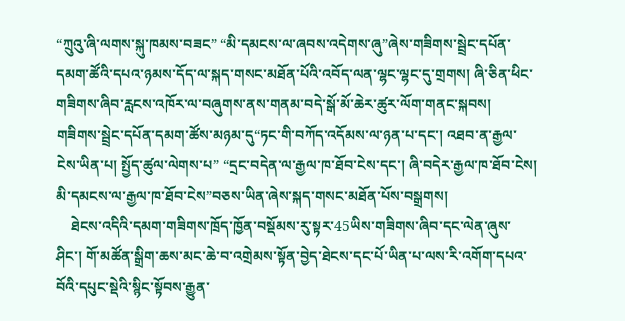“ཀྲུའུ་ཞི་ལགས་སྐུ་ཁམས་བཟང” “མི་དམངས་ལ་ཞབས་འདེགས་ཞུ”ཞེས་གཟིགས་སྦྲེང་དཔོན་དམག་ཚོའི་དཔའ་ཉམས་དོད་ལ་སྐད་གསང་མཐོན་པོའི་འབོད་ལན་ལྷང་ལྷང་དུ་གྲགས། ཞི་ཅིན་ཕིང་གཟིགས་ཞིབ་རླངས་འཁོར་ལ་བཞུགས་ནས་གནམ་བདེ་སྒོ་མོ་ཆེར་ཚུར་ལོག་གནང་སྐབས། གཟིགས་སྦྲེང་དཔོན་དམག་ཚོས་མཉམ་དུ“ཏང་གི་བཀོད་འདོམས་ལ་ཉན་པ་དང་། འཐབ་ན་རྒྱལ་ངེས་ཡིན་པ། སྤྱོད་ཚུལ་ལེགས་པ” “དྲང་བདེན་ལ་རྒྱལ་ཁ་ཐོབ་ངེས་དང་། ཞི་བདེར་རྒྱལ་ཁ་ཐོབ་ངེས། མི་དམངས་ལ་རྒྱལ་ཁ་ཐོབ་ངེས”བཅས་ཡིན་ཞེས་སྐད་གསང་མཐོན་པོས་བསྒྲགས།
    ཐེངས་འདིའི་དམག་གཟིགས་ཁྲོད་ཁྱོན་བསྡོམས་རུ་སྟར་45ཡིས་གཟིགས་ཞིབ་དང་ལེན་ཞུས་ཤིང་། གོ་མཚོན་སྒྲིག་ཆས་མང་ཆེ་བ་འགྲེམས་སྟོན་བྱེད་ཐེངས་དང་པོ་ཡིན་པ་ལས་རི་འགོག་དཔའ་བོའི་དཔུང་སྡེའི་སྙིང་སྟོབས་རྒྱུན་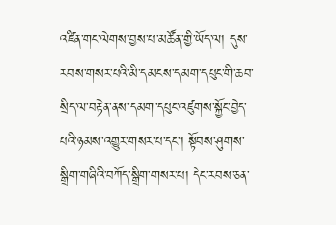འཛིན་གང་ལེགས་བྱས་པ་མཚོན་གྱི་ཡོད་ལ། དུས་རབས་གསར་པའི་མི་དམངས་དམག་དཔུང་གི་ཆབ་སྲིད་ལ་བརྟེན་ནས་དམག་དཔུང་འཛུགས་སྐྱོང་བྱེད་པའི་ཉམས་འགྱུར་གསར་པ་དང་། སྟོབས་ཤུགས་སྒྲིག་གཞིའི་བཀོད་སྒྲིག་གསར་པ། དེང་རབས་ཅན་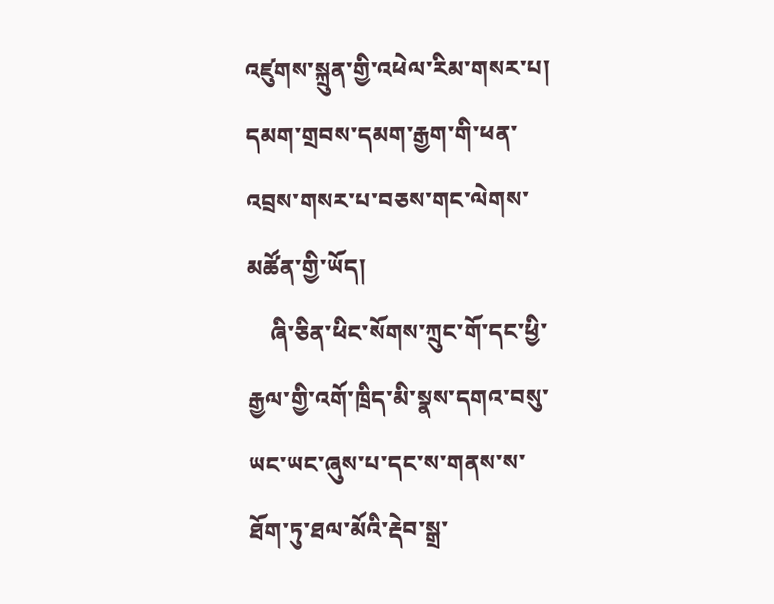འཛུགས་སྐྲུན་གྱི་འཕེལ་རིམ་གསར་པ། དམག་གྲབས་དམག་རྒྱག་གི་ཕན་འབྲས་གསར་པ་བཅས་གང་ལེགས་མཚོན་གྱི་ཡོད།
    ཞི་ཅིན་ཕིང་སོགས་ཀྲུང་གོ་དང་ཕྱི་རྒྱལ་གྱི་འགོ་ཁྲིད་མི་སྣས་དགའ་བསུ་ཡང་ཡང་ཞུས་པ་དང་ས་གནས་ས་ཐོག་ཏུ་ཐལ་མོའི་རྡེབ་སྒྲ་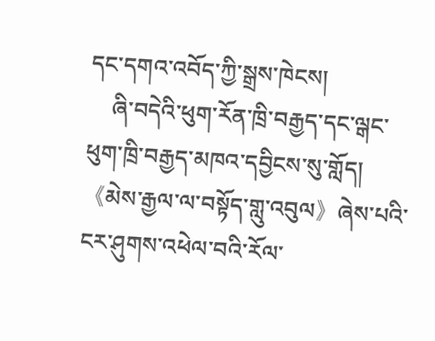དང་དགའ་འབོད་ཀྱི་སྒྲས་ཁེངས།
    ཞི་བདེའི་ཕུག་རོན་ཁྲི་བརྒྱད་དང་ལྒང་ཕུག་ཁྲི་བརྒྱད་མཁའ་དབྱིངས་སུ་གློད། 《མེས་རྒྱལ་ལ་བསྟོད་གླུ་འབུལ》ཞེས་པའི་ངར་ཤུགས་འཕེལ་བའི་རོལ་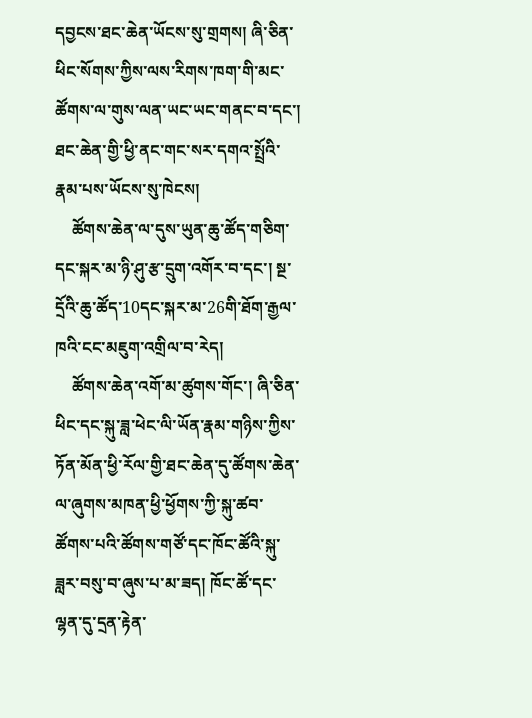དབྱངས་ཐང་ཆེན་ཡོངས་སུ་གྲགས། ཞི་ཅིན་ཕིང་སོགས་ཀྱིས་ལས་རིགས་ཁག་གི་མང་ཚོགས་ལ་གུས་ལན་ཡང་ཡང་གནང་བ་དང་། ཐང་ཆེན་གྱི་ཕྱི་ནང་གང་སར་དགའ་སྤྲོའི་རྣམ་པས་ཡོངས་སུ་ཁེངས།
    ཚོགས་ཆེན་ལ་དུས་ཡུན་ཆུ་ཚོད་གཅིག་དང་སྐར་མ་ཉི་ཤུ་རྩ་དྲུག་འགོར་བ་དང་། སྔ་དྲོའི་ཆུ་ཚོད་10དང་སྐར་མ་26གི་ཐོག་རྒྱལ་ཁའི་ངང་མཇུག་འགྲིལ་བ་རེད།
    ཚོགས་ཆེན་འགོ་མ་ཚུགས་གོང་། ཞི་ཅིན་ཕིང་དང་སྐུ་ཟླ་ཕེང་ལི་ཡོན་རྣམ་གཉིས་ཀྱིས་ཏོན་མོན་ཕྱི་རོལ་གྱི་ཐང་ཆེན་དུ་ཚོགས་ཆེན་ལ་ཞུགས་མཁན་ཕྱི་ཕྱོགས་ཀྱི་སྐུ་ཚབ་ཚོགས་པའི་ཚོགས་གཙོ་དང་ཁོང་ཚོའི་སྐུ་ཟླར་བསུ་བ་ཞུས་པ་མ་ཟད། ཁོང་ཚོ་དང་ལྷན་དུ་དྲན་རྟེན་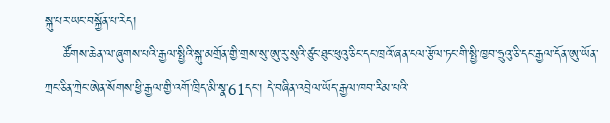སྐུ་པར་ཡང་བསྐྱོན་པ་རེད།
    ཚོགས་ཆེན་ལ་ཞུགས་པའི་རྒྱལ་སྤྱིའི་སྐུ་མགྲོན་གྱི་གྲས་སུ་ཨུ་རུ་སུའི་ཙུང་ཐུང་ཕུའུ་ཅིང་དང་ཁྲའོ་ཞན་ངལ་རྩོལ་ཏང་གི་སྤྱི་ཁྱབ་ཧྲུའུ་ཅི་དང་རྒྱལ་དོན་ཨུ་ཡོན་ཀྲང་ཅིན་ཀྲེང་ཨེན་སོགས་ཕྱི་རྒྱལ་གྱི་འགོ་ཁྲིད་མི་སྣ་61དང་། དེ་བཞིན་འབྲེལ་ཡོད་རྒྱལ་ཁབ་རིམ་པའི་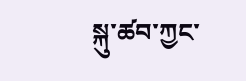སྐུ་ཚབ་ཀྱང་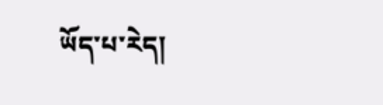ཡོད་པ་རེད།